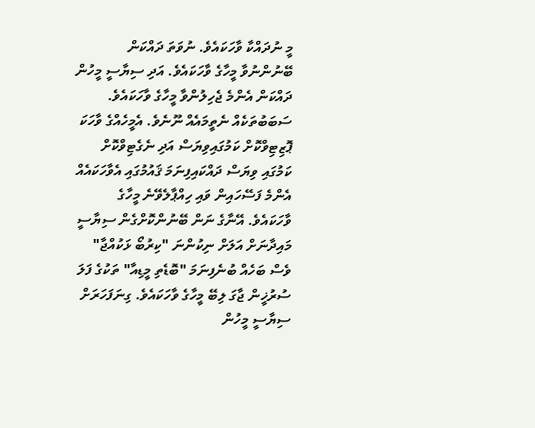މީ ނުދައްކާ ވާހަކައެވެ. ނުވަތަ ދައްކަން ބޭނުންނުވާ މީހާގެ ވާހަކައެވެ. އަދި ސިޔާސީ މީހުން ދައްކަން އެންމެ ޖެހިލުންވާ މީހާގެ ވާހަކައެވެ. ސަބަބުތަކެއް ނެތީމައެއް ނޫނެވެ. އެމީހެއްގެ ވާހަކަ ޕޮޒިޓިވްކޮށް ކަމުގައިވިޔަސް އަދި ނެގެޓިވްކޮށް ކަމުގައި ވިޔަސް ދައްކައިފިނަމަ ޤައުމުގައި އެވާހަކައެއް އެންމެ ފަސޭހައިން ވައި ހިއްޕާލެވޭނެ މީހާގެ ވާހަކައެވެ. އޭނާގެ ނަން ބޭނުންކޮށްގެން ސިޔާސީ މައިދާނަށް އަލަށް ނިކުންނަ "ކިރުބޯ ޅަކުއްޖާ" ވެސް ބަހެއް ބުނެފިނަމަ "ބޮޑެތި މީޑިއާ" ތަކުގެ ފަލަ ސުރުޚީން ޖާގަ ލިބޭ މީހާގެ ވާހަކައެވެ. ގިނަފަހަރަށް ސިޔާސީ މީހުން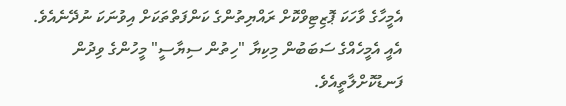އެމީހާގެ ވާހަކަ ޕޮޒިޓިވްކޮށް ރައްޔިތުންގެ ކަންފަތްތަކަށް އިވުނަކަ ނުދޭނެއެވެ. އެއީ އެމީހެއްގެ ސަބަބުން މިކިޔާ "ހިތުން ސިޔާސީ" މީހުންގެ ވިދުން ފަނޑުކޮށްލާތީއެވެ.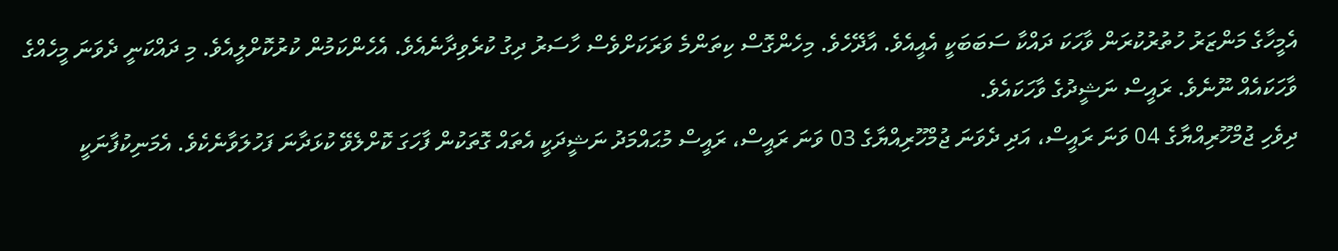އެމީހާގެ މަންޒަރު ހުތުރުކުރަން ވާހަކަ ދައްކާ ސަބަބަކީ އެއީއެވެ. އާދޭހެވެ. މިހެންގޮސް ކިތަންމެ ވަރަކަށްވެސް ހާސަރު ދިގު ކުރެވިދާނެއެވެ. އެހެންކަމުން ކުރުކޮށްލީއެވެ. މި ދައްކަނީ ދެވަނަ މީހެއްގެ ވާހަކައެއް ނޫނެވެ. ރައީސް ނަޝީދުގެ ވާހަކައެވެ.
ދިވެހި ޖުމްހޫރިއްޔާގެ 04 ވަނަ ރައީސް، އަދި ދެވަނަ ޖުމްހޫރިއްޔާގެ 03 ވަނަ ރައީސް، ރައީސް މުޙައްމަދު ނަޝީދަކީ އެތައް ގޮތަކުން ފާހަގަ ކޮށްލެވޭ ކުޅަދާނަ ފަހުލަވާނެކެވެ. އެމަނިކުފާނަކީ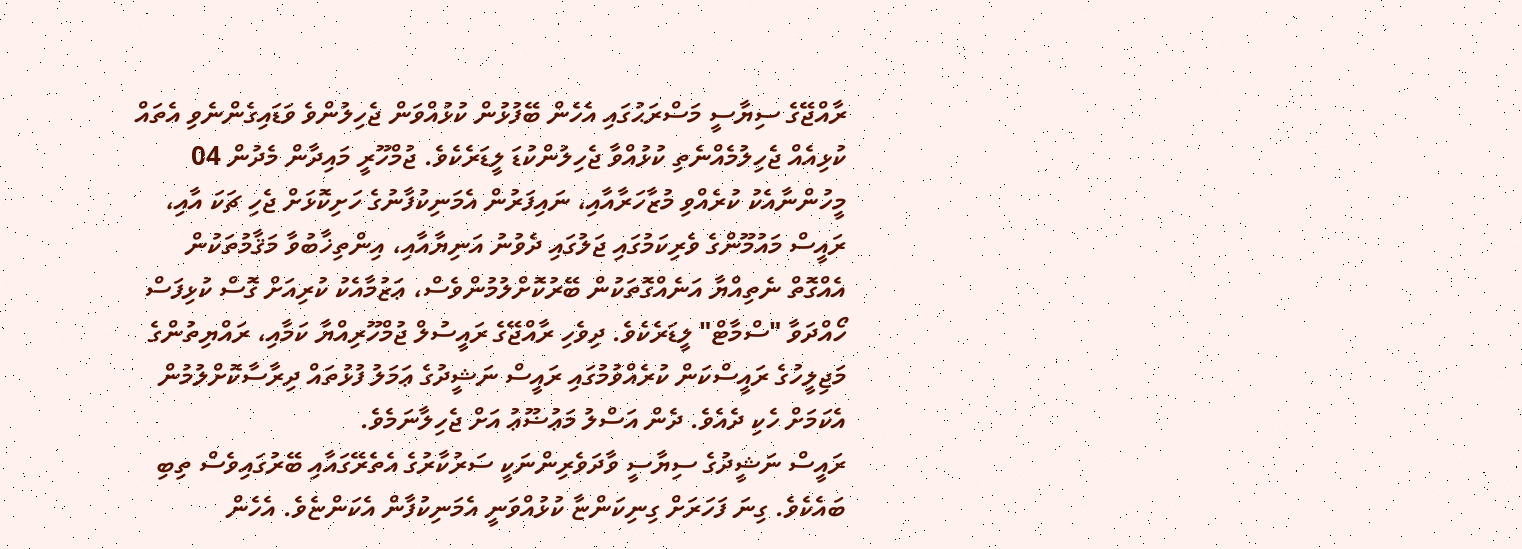ރާއްޖޭގެ ސިޔާސީ މަސްރަޙުގައި އެހެން ބޭފުޅުން ކުޅުއްވަން ޖެހިލުންވެ ވަޑައިގެންނެވި އެތައް ކުޅިއެއް ޖެހިލުމެއްނެތި ކުޅުއްވާ ޖެހިލުންކުޑަ ލީޑަރެކެވެ. ޖުމްހޫރީ މައިދާން މެދުން 04 މީހުންނާއެކު ކުރެއްވި މުޒާހަރާއާއި، ނައިފަރުން އެމަނިކުފާނުގެ ހަށިކޮޅަށް ޖެހި ޗަކަ އާއި، ރައީސް މައުމޫންގެ ވެރިކަމުގައި ޖަލުގައި ދެވުނު އަނިޔާއާއި، އިންތިޚާބުވާ މަޤާމުތަކުން އެއްގޮތް ނެތިއްޔާ އަނެއްގޮތަކުން ބޭރުކޮށްލުމުންވެސް، ޢަޒުމާއެކު ކުރިއަށް ގޮސް ކުޅިފަސް ހޯއްދަވާ "ސްމާޓް" ލީޑަރެކެވެ. ދިވެހި ރާއްޖޭގެ ރައީސުލް ޖުމްހޫރިއްޔާ ކަމާއި، ރައްޔިތުންގެ މަޖިލީހުގެ ރައީސްކަން ކުރެއްވުމުގައި ރައީސް ނަޝީދުގެ ޢަމަލު ފުޅުތައް ދިރާސާކޮށްލުމުން އެކަމަށް ހެކި ދެއެވެ. ދެން އަސްލު މަޢުޟޫޢު އަށް ޖެހިލާނަމެވެ.
ރައީސް ނަޝީދުގެ ސިޔާސީ ވާދަވެރިންނަކީ ސަރުކާރުގެ އެތެރޭގައާއި ބޭރުގައިވެސް ތިބި ބައެކެވެ. ގިނަ ފަހަރަށް ގިނިކަންޏާ ކުޅުއްވަނީ އެމަނިކުފާން އެކަންޏެވެ. އެހެން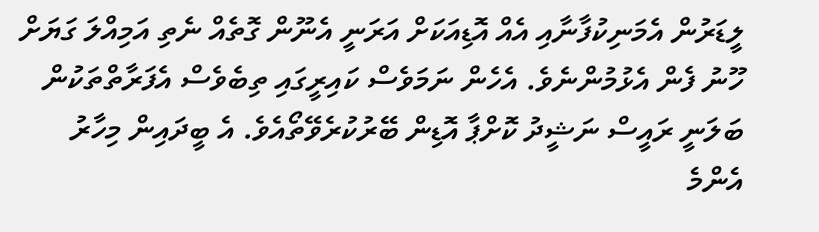ލީޑަރުން އެމަނިކުފާނާއި އެއް އޮޑިއަކަށް އަރަނީ އެނޫން ގޮތެއް ނެތި އަމިއްލަ ގަޔަށް ހޫނު ފެން އެޅުމުންނެވެ. އެހެން ނަމަވެސް ކައިރީގައި ތިބެވެސް އެފަރާތްތަކުން ބަލަނީ ރައީސް ނަޝީދު ކޮށްޕާ އޮޑިން ބޭރުކުރެވޭތޯއެވެ. އެ ބީދައިން މިހާރު އެންމެ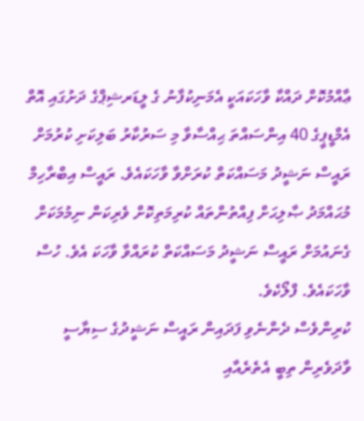ޢާއްމުކޮށް ދައްކާ ވާހަކައަކީ އެމަނިކުފާނު ގެ ލީޑަރޝިޕްގެ ދަށުގައި އޮތް އެމްޑީޕީގެ 40 އިންސައްތަ ޙިއްސާވާ މި ސަރުކާރު ބަލިކަށި ކުރުމަށް ރައީސް ނަޝީދު މަސައްކަތް ކުރަށްވާ ވާހަކައެވެ. ރައީސް އިބްރާހިމް މުޙައްމަދު ޞާލިޙަށް ފިއްތުންތައް ކުރިމަތިކޮށް ވެރިކަން ނިމުމަކަށް ގެނައުމަށް ރައީސް ނަޝީދު މަސައްކަތް ކުރައްވާ ވާހަކަ އެވެ. ހުސް ވާހަކައެވެ. ފްލޯކެވެ.
ކުރިންވެސް ދެންނެވި ފަދައިން ރައީސް ނަޝީދުގެ ސިޔާސީ ވާދަވެރިން ތިބީ އެތެރެއާއި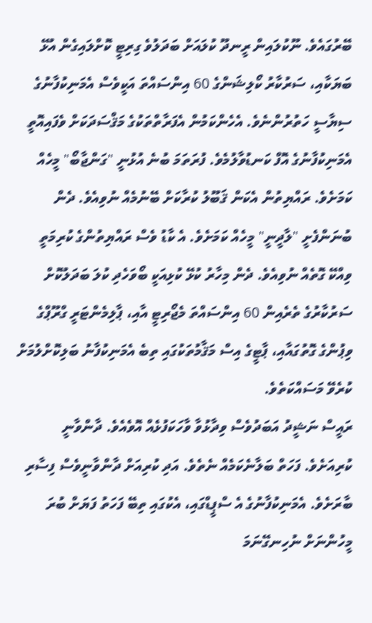ބޭރުގައެވެ. ނޫކުލައިން ރީނދޫ ކުލައަށް ބަދަލުވެ ގިރިޓީ ކޮށްލައިގެން އުޅޭ ބަޔަކާއި، ސަރުކާރު ކޯލިޝަންގެ 60 އިންސައްތަ އަކީވެސް އެމަނިކުފާނުގެ ސިޔާސީ ހަތުރުންނެވެ. އެހެންކަމުން އެފަރާތްތަކުގެ މަޤްސަދަކަށް ވެފައިއޮތީ އެމަނިކުފާނުގެ އޮފް ކަނޑުވާލުމެވެ. ފުރަތަމަ ބުނެ އުޅުނީ "ގަންޖާބޯ" މީހެއް ކަމަށެވެ. ރައްޔިތުން އެކަން ޤަބޫލު ކުރާކަށް ބޭނުމެއް ނުވިއެވެ. ދެން ބުނަންފެށީ "ލާދީނީ" މީހެއް ކަމަށެވެ. އެ ކާޑު ވެސް ރައްޔިތުންގެ ކުރިމަތީ ވިއްކޭ ގޮތެއް ނުވިއެވެ. ދެން މިހާރު ކުޅޭ ކުޅިއަކީ ބޯވަހެދި ކުލަ ބަދަލުކޮށް ސަރުކާރުގެ ތެރެއިން 60 އިންސައްތަ މެޖޯރިޓީ އާއި، ޕާލިމެންޓަރީ ގްރޫޕްގެ ވިޕުންގެ ގޮތުގައާއި، ޕާޓީގެ އިސް މަޤާމުތަކުގައި ތިބެ އެމަނިކުފާނު ބަލިކޮށްލުމަށް ކުރެވޭ މަސައްކަތެވެ.
ރައީސް ނަޝީދު އަބަދުވެސް ވިދާޅުވާ ވާހަކަފުޅެއް އޮވެއެވެ. ދާންވާނީ ކުރިއަށެވެ. ފަހަތް ބަލާނެކަމެއް ނެތެވެ. އަދި ކުރިއަށް ދާންވާނީވެސް ފިސާރި ބާރަށެވެ. އެމަނިކުފާނުގެ އެ ސްޕީޑްގައި، އެކުގައި ތިބޭ ފަހަތު ފަޔަށް ބުރަ މީހުންނަށް ނުހިނގޭނަމަ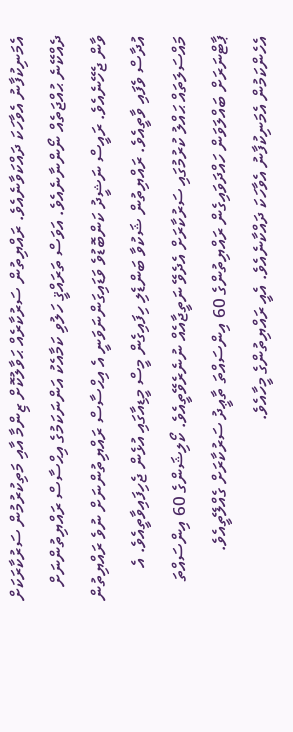އެމަނިކުފާނު އެވާހަކަ ދައްކަވާނެއެވެ. ރައްޔިތުން ސަރުކާރެއް ޙަވާލުކޮށް ޒިންމާ އާއި މަތިކުރުމުން ސަރުކާރަކަށް ދެއްކޭނެ ޙުއްޖަތެއް ނޯންނާނެއެވެ. އަވަސް ތަރައްޤީ ހަލުވި ކަމާއެކު އަންނަކަމުގެ އިޙްސާސް ރައްޔިތުންނަށް ވާން ޖެހޭނެއެވެ. ރައީސް ނަޝީދު ކަންބޮޑުވެ ވަޑައިގަންނަވަނީ އެ އިޙްސާސް ރައްޔިތުންނަށް ނުވެ ރައްޔިތުން އުދާސް ވެފައި ވާތީއެވެ. ރައްޔިތުން ޝަކުވާ ބަންޑެލި ހިފައިގެން މީސް މީޑިއާގައި އުޅެން ޖެހިފައިވާތީއެވެ. އެ މައްސަލަތައް ޙައްލު ކުރުމުގައި ސަރުކާރަށް އެދެވޭ ނަތީޖާއެއް ނުނެރެވޭތީއެވެ. ކޯލިޝަންގެ 60 އިންސައްތަ ޕާޓްނަރަށް ބައްލަވަން ހައްދަވައިގެން ރައްޔިތުންގެ 60 އިންސައްތަ ތާޢީދު ސަރުކާރަށް ގެއްލޭތީއެވެ. އެހެންކަމުން އެމަނިކުފާނު އެވާހަކަ ދައްކާނެއެވެ. އެއީ ރައްޔިތުންގެ މީހާއެވެ.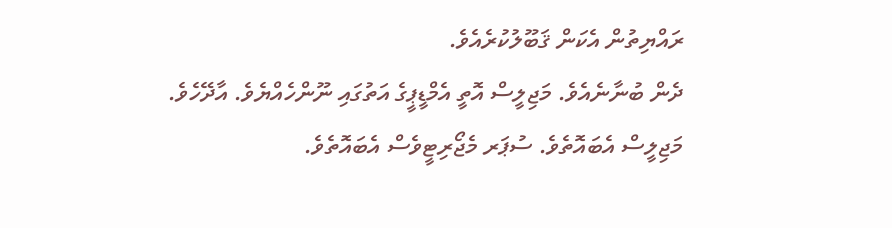ރައްޔިތުން އެކަން ޤަބޫލުކުރެއެވެ.
ދެން ބުނާނެއެވެ. މަޖިލީސް އޮތީ އެމްޑީޕީގެ އަތުގައި ނޫންހެއްޔެވެ. އާދޭހެވެ. މަޖިލީސް އެބައޮތެވެ. ސުޕަރ މެޖޯރިޓީވެސް އެބައޮތެވެ.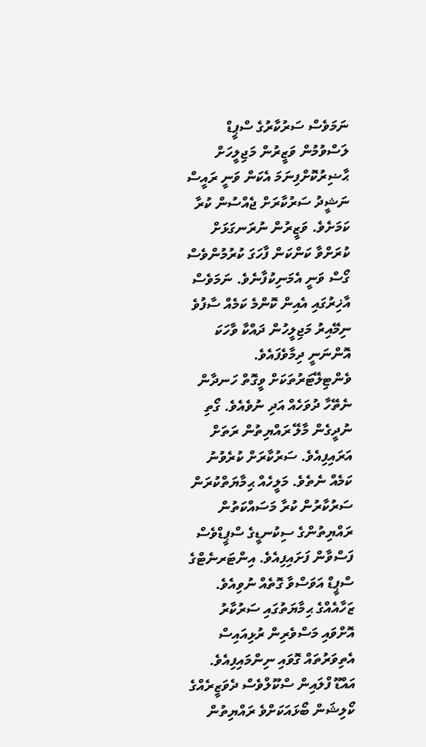ނަމަވެސް ސަރުކާރުގެ ސްޕީޑް ލަސްވުމުން ވަޒީރުން މަޖިލީހަށް ޙާޟިރުކޮށްފިނަމަ އެކަން ވަނީ ރައީސް ނަޝީދު ސަރުކާރަށް ޖެއްސުން ކުރާ ކަމަށެވެ. ވަޒީރުން ނުރަނގަޅަށް ކުރަށްވާ ކަންކަން ފާހަގަ ކުރުމުންވެސް ގޯސް ވަނީ އެމަނިކުފާނެވެ. ނަމަވެސް އާޚިރުގައި އެއިން ކޮންމެ ކަމެއް ސާފުވެ ނިމޭއިރު މަޖިލީހުން ދައްކާ ވާހަކަ އޮންނަނީ ދިމާވެފައެވެ. ވެންޓިލޭޓަރުތަކަށް ވީގޮތް ހަނދާން ނެތޭހާ ދުވަހެއް އަދި ނުވެއެވެ. ގޯތި ނުދީގެން މާލޭ ރައްޔިތުން ރަތަށް އަރައިފިއެވެ. ސަރުކާރަށް ކުރެވުނު ކަމެއް ނެތެވެ. މަލީހެއް ޙިމާޔަތްކުރަން ސަރުކާރުން ކުރާ މަސައްކަތުން ރައްޔިތުންގެ ސިކުނޑީގެ ސްޕީޑްވެސް ފަސްވާން ފަށައިފިއެވެ. އިންޓަރނެޓްގެ ސްޕީޑް އަވަސްވާ ގޮތެއް ނުވިއެވެ. ޒަހާއެއްގެ ޙިމާޔަތުގައި ސަރުކާރު އޮށްވައި މަސްވެރިން ރުޅިއައިސް އެތިވަރުތައް ގޮވައި ނިންމައިފިއެވެ. އައްޑޫ ފްލައިން ސްކޫލްވެސް ދެވަޒީރެއްގެ ކޯލިޝަން ބޯޅައަކަށްވެ ރައްޔިތުން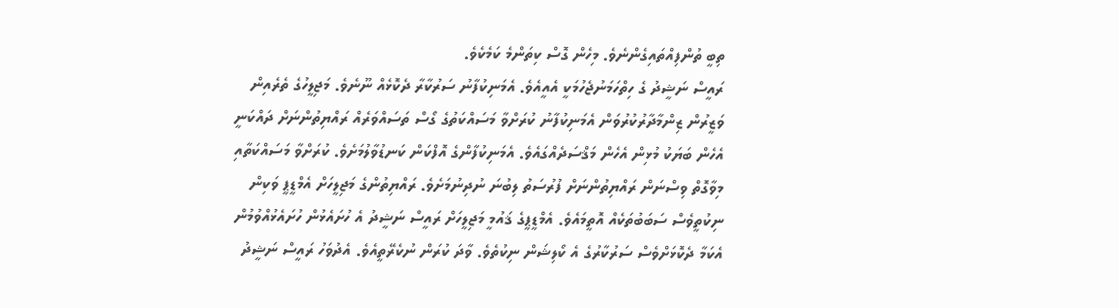ތިބީ ތުންފިއްތައިގެންނެވެ. މިހެން ގޮސް ކިތަންމެ ކަމެކެވެ.
ރައީސް ނަޝީދު ގެ ހިތްހަމަނުޖެހުމަކީ އެއީއެވެ. އެމަނިކުފާނު ސަރުކާރާ ދެކޮޅެއް ނޫނެވެ. މަޖިލީހުގެ ތެރެއިން ވަޒީރުން ޒިންމާދާރުކުރުވަން އެމަނިކުފާނު ކުރަށްވާ މަސައްކަތުގެ ގޯސް ތަސައްވަރެއް ރައްޔިތުންނަށް ދައްކަނީ އެހެން ބަޔަކު މުޅިން އެހެން މަޤްސަދެއްގައެވެ. އެމަނިކުފާންގެ އޮފްކަން ކަނޑުވާލުމަށެވެ. ކުރަށްވާ މަސައްކަތާއި މިވާގޮތް ވިސްނަން ރައްޔިތުންނަށް ފުރުސަތު ލިބުނަ ނުދިނުމަށެވެ. ރައްޔިތުންގެ މަޖިލީހަށް އެމްޑީޕީ ވަކިން ނިކުތީވެސް ސަބަބުތަކެއް އޮތީމައެވެ. އެމްޑީޕީގެ ޤައުމީ މަޖިލީހަށް ރައީސް ނަޝީދު އެ ހުށައެޅުން ހުށައެޅުއްވުމުން އެކަމާ ދެކޮޅަށްވެސް ސަރުކާރުގެ އެ ކޯލިޝަން ނިކުތެވެ. ވާދަ ކުރަން ނުކެރޭތީއެވެ. އެދުވަހު ރައީސް ނަޝީދު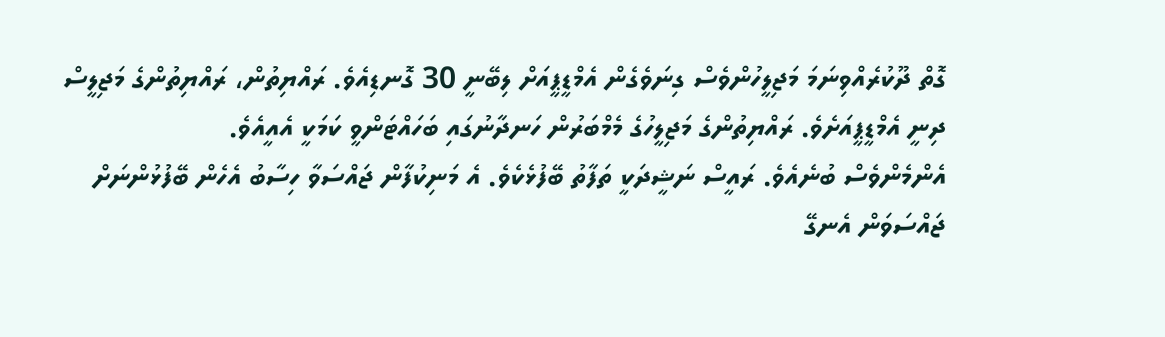ގޮތް ދޫކުރެއްވިނަމަ މަޖިލީހުންވެސް ގިނަވެގެން އެމްޑީޕީއަށް ލިބޭނީ 30 ގޮނޑިއެވެ. ރައްޔިތުން، ރައްޔިތުންގެ މަޖިލީސް ދިނީ އެމްޑީޕީއަށެވެ. ރައްޔިތުންގެ މަޖިލީހުގެ މެމްބަރުން ހަނދާނުގައި ބަހައްޓަންވީ ކަމަކީ އެއީއެވެ.
އެންމެންވެސް ބުނެއެވެ. ރައީސް ނަޝީދަކީ ތަފާތު ބޭފުޅެކެވެ. އެ މަނިކުފާން ޖައްސަވާ ހިސާބު އެހެން ބޭފުޅުންނަށް ޖައްސަވަން އެނގޭ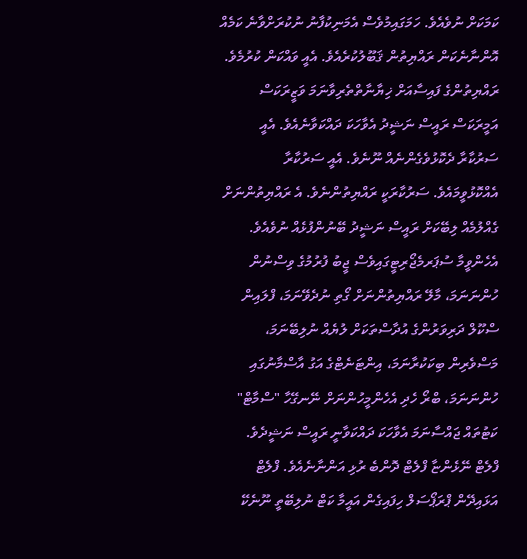ކަމަކަށް ނުވެއެވެ. ހަމަގައިމުވެސް އެމަނިކުފާނު ނުކުރަށްވާނެ ކަމެއް އޮންނާނެކަން ރައްޔިތުން ޤަބޫލުކުރެއެވެ. އެއީ ވައްކަން ކުރުމެވެ. ރައްޔިތުންގެ ފައިސާއަށް ޚިޔާނާތްތެރިވާނަމަ ވަޒީރަކަސް އަމީރަކަސް ރައީސް ނަޝީދު އެވާހަކަ ދައްކަވާނެއެވެ. އެއީ ސަރުކާރާ ދެކޮޅުވެގެންނެއް ނޫނެވެ. އެއީ ސަރުކާރާ އެއްކޮޅުވީމައެވެ. ސަރުކާރަކީ ރައްޔިތުންނެވެ. އެ ރައްޔިތުންނަށް ގެއްލުމެއް ލިބޭކަށް ރައީސް ނަޝީދު ބޭނުންފުޅެއް ނުވެއެވެ. އެހެންވީމާ ސުޕަރމެޖޯރިޓީގައިވެސް ޖީބު ފުރުމުގެ ވިސްނުން ހުންނަނަމަ، މާލޭ ރައްޔިތުންނަށް ގޯތި ނުދެވޭނަމަ، ފްލައިން ސްކޫލް ދަރިވަރުންގެ އުދާސްތަކަށް ލުޔެއް ނުލިބޭނަމަ، މަސްވެރިން ބިކަކުރާނަމަ، އިންޓަނެޓްގެ އަގު އާސްމާނުގައި ހުންނަނަމަ، ބްރޯ ހެދި އެހެންމީހުންނަށް ނޭނގޭހާ "ސްމާޓް" ކަޓުތައް ޖައްސާނަމަ އެވާހަކަ ދައްކަވާނީ ރައީސް ނަޝީދެވެ.
ފްލެޓް ނޭޅެންޏާ ފްލެޓް ދޮންބެ ރުޅި އަންނާނެއެވެ. ފްލެޓް އަޅައިދޭން ޕްރަޕޯސަލް ހިފައިގެން އައީމާ ކަޓް ނުލިބޭތީ ނޫނެކޭ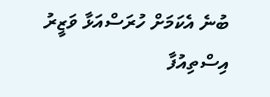ބުނެ އެކަމަށް ހުރަސްއަޅާ ވަޒީރު އިސްތިއުފާ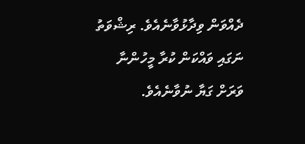ދެއްވަން ވިދާޅުވާނެއެވެ. ރިޝްވަތު ނަގައި ވައްކަން ކުރާ މީހުންނާ ވަރަށް ގަޔާ ނުވާނެއެވެ.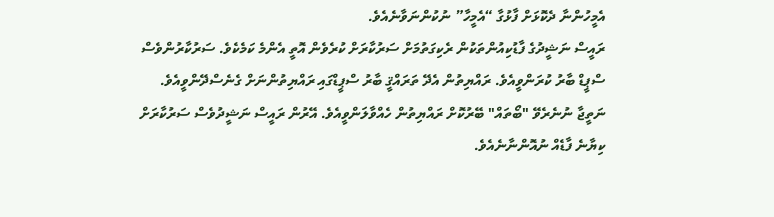އެމީހުންނާ ދެކޮޅަށް ފާޅުގާ “އެމީހާ” ނުކުންނަވާނެއެވެ.
ރައީސް ނަޝީދުގެ ފާޑުކިއުންތަކުން ރެކިގަތުމަށް ސަރުކާރަށް ކުރެވެން އޮތީ އެންމެ ކަމެކެވެ. ސަރުކާރުންވެސް ސްޕީޑް ބާރު ކުރަންވީއެވެ. ރައްޔިތުން އެދޭ ތަރައްޤީ ބާރު ސްޕީޑްގައި ރައްޔިތުންނަށް ގެނެސްދޭންވީއެވެ. ނަތީޖާ ނުނެރެވޭ "ބޯތައް" ބޭރުކޮށް ރައްޔިތުން ހެއްވާލަންވީއެވެ. އޭރުން ރައީސް ނަޝީދުވެސް ސަރުކާރަށް ކިޔާނެ ފާޑެއް ނުއޮންނާނެއެވެ.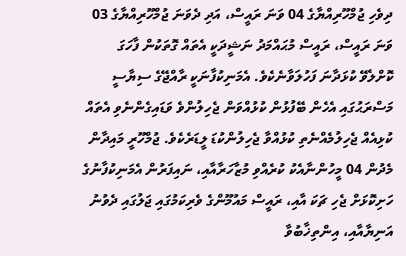ދިވެހި ޖުމްހޫރިއްޔާގެ 04 ވަނަ ރައީސް، އަދި ދެވަނަ ޖުމްހޫރިއްޔާގެ 03 ވަނަ ރައީސް، ރައީސް މުޙައްމަދު ނަޝީދަކީ އެތައް ގޮތަކުން ފާހަގަ ކޮށްލެވޭ ކުޅަދާނަ ފަހުލަވާނެކެވެ. އެމަނިކުފާނަކީ ރާއްޖޭގެ ސިޔާސީ މަސްރަޙުގައި އެހެން ބޭފުޅުން ކުޅުއްވަން ޖެހިލުންވެ ވަޑައިގެންނެވި އެތައް ކުޅިއެއް ޖެހިލުމެއްނެތި ކުޅުއްވާ ޖެހިލުންކުޑަ ލީޑަރެކެވެ. ޖުމްހޫރީ މައިދާން މެދުން 04 މީހުންނާއެކު ކުރެއްވި މުޒާހަރާއާއި، ނައިފަރުން އެމަނިކުފާނުގެ ހަށިކޮޅަށް ޖެހި ޗަކަ އާއި، ރައީސް މައުމޫންގެ ވެރިކަމުގައި ޖަލުގައި ދެވުނު އަނިޔާއާއި، އިންތިޚާބުވާ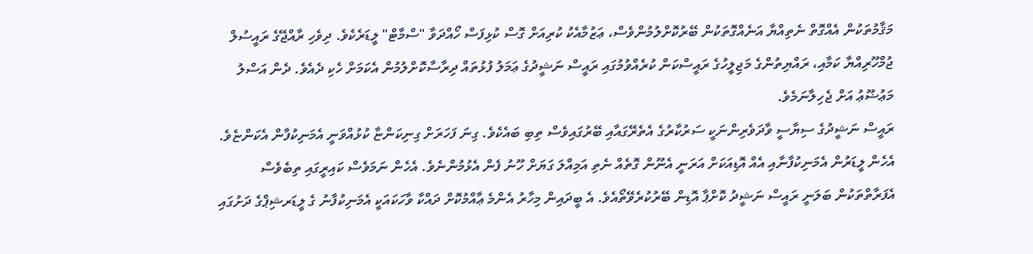މަޤާމުތަކުން އެއްގޮތް ނެތިއްޔާ އަނެއްގޮތަކުން ބޭރުކޮށްލުމުންވެސް، ޢަޒުމާއެކު ކުރިއަށް ގޮސް ކުޅިފަސް ހޯއްދަވާ "ސްމާޓް" ލީޑަރެކެވެ. ދިވެހި ރާއްޖޭގެ ރައީސުލް ޖުމްހޫރިއްޔާ ކަމާއި، ރައްޔިތުންގެ މަޖިލީހުގެ ރައީސްކަން ކުރެއްވުމުގައި ރައީސް ނަޝީދުގެ ޢަމަލު ފުޅުތައް ދިރާސާކޮށްލުމުން އެކަމަށް ހެކި ދެއެވެ. ދެން އަސްލު މަޢުޟޫޢު އަށް ޖެހިލާނަމެވެ.
ރައީސް ނަޝީދުގެ ސިޔާސީ ވާދަވެރިންނަކީ ސަރުކާރުގެ އެތެރޭގައާއި ބޭރުގައިވެސް ތިބި ބައެކެވެ. ގިނަ ފަހަރަށް ގިނިކަންޏާ ކުޅުއްވަނީ އެމަނިކުފާން އެކަންޏެވެ. އެހެން ލީޑަރުން އެމަނިކުފާނާއި އެއް އޮޑިއަކަށް އަރަނީ އެނޫން ގޮތެއް ނެތި އަމިއްލަ ގަޔަށް ހޫނު ފެން އެޅުމުންނެވެ. އެހެން ނަމަވެސް ކައިރީގައި ތިބެވެސް އެފަރާތްތަކުން ބަލަނީ ރައީސް ނަޝީދު ކޮށްޕާ އޮޑިން ބޭރުކުރެވޭތޯއެވެ. އެ ބީދައިން މިހާރު އެންމެ ޢާއްމުކޮށް ދައްކާ ވާހަކައަކީ އެމަނިކުފާނު ގެ ލީޑަރޝިޕްގެ ދަށުގައި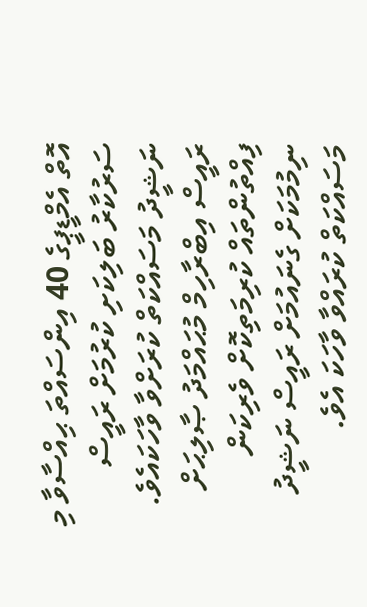އޮތް އެމްޑީޕީގެ 40 އިންސައްތަ ޙިއްސާވާ މި ސަރުކާރު ބަލިކަށި ކުރުމަށް ރައީސް ނަޝީދު މަސައްކަތް ކުރަށްވާ ވާހަކައެވެ. ރައީސް އިބްރާހިމް މުޙައްމަދު ޞާލިޙަށް ފިއްތުންތައް ކުރިމަތިކޮށް ވެރިކަން ނިމުމަކަށް ގެނައުމަށް ރައީސް ނަޝީދު މަސައްކަތް ކުރައްވާ ވާހަކަ އެވެ.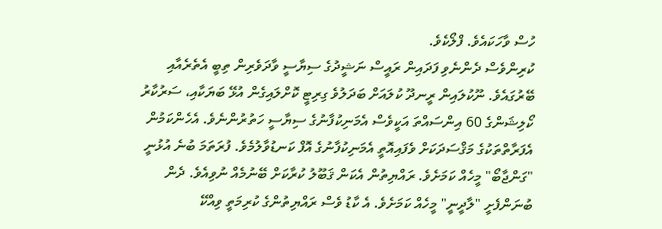ހުސް ވާހަކައެވެ. ފްލޯކެވެ.
ކުރިންވެސް ދެންނެވި ފަދައިން ރައީސް ނަޝީދުގެ ސިޔާސީ ވާދަވެރިން ތިބީ އެތެރެއާއި ބޭރުގައެވެ. ނޫކުލައިން ރީނދޫ ކުލައަށް ބަދަލުވެ ގިރިޓީ ކޮށްލައިގެން އުޅޭ ބަޔަކާއި، ސަރުކާރު ކޯލިޝަންގެ 60 އިންސައްތަ އަކީވެސް އެމަނިކުފާނުގެ ސިޔާސީ ހަތުރުންނެވެ. އެހެންކަމުން އެފަރާތްތަކުގެ މަޤްސަދަކަށް ވެފައިއޮތީ އެމަނިކުފާނުގެ އޮފް ކަނޑުވާލުމެވެ. ފުރަތަމަ ބުނެ އުޅުނީ "ގަންޖާބޯ" މީހެއް ކަމަށެވެ. ރައްޔިތުން އެކަން ޤަބޫލު ކުރާކަށް ބޭނުމެއް ނުވިއެވެ. ދެން ބުނަންފެށީ "ލާދީނީ" މީހެއް ކަމަށެވެ. އެ ކާޑު ވެސް ރައްޔިތުންގެ ކުރިމަތީ ވިއްކޭ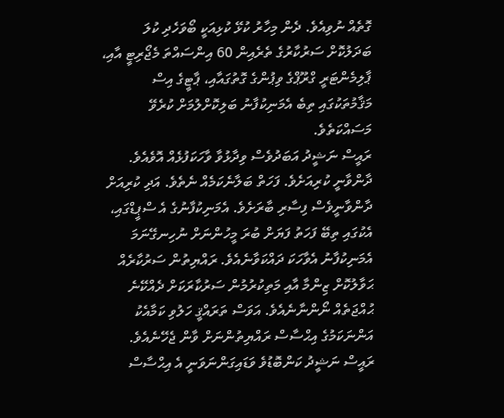ގޮތެއް ނުވިއެވެ. ދެން މިހާރު ކުޅޭ ކުޅިއަކީ ބޯވަހެދި ކުލަ ބަދަލުކޮށް ސަރުކާރުގެ ތެރެއިން 60 އިންސައްތަ މެޖޯރިޓީ އާއި، ޕާލިމެންޓަރީ ގްރޫޕްގެ ވިޕުންގެ ގޮތުގައާއި، ޕާޓީގެ އިސް މަޤާމުތަކުގައި ތިބެ އެމަނިކުފާނު ބަލިކޮށްލުމަށް ކުރެވޭ މަސައްކަތެވެ.
ރައީސް ނަޝީދު އަބަދުވެސް ވިދާޅުވާ ވާހަކަފުޅެއް އޮވެއެވެ. ދާންވާނީ ކުރިއަށެވެ. ފަހަތް ބަލާނެކަމެއް ނެތެވެ. އަދި ކުރިއަށް ދާންވާނީވެސް ފިސާރި ބާރަށެވެ. އެމަނިކުފާނުގެ އެ ސްޕީޑްގައި، އެކުގައި ތިބޭ ފަހަތު ފަޔަށް ބުރަ މީހުންނަށް ނުހިނގޭނަމަ އެމަނިކުފާނު އެވާހަކަ ދައްކަވާނެއެވެ. ރައްޔިތުން ސަރުކާރެއް ޙަވާލުކޮށް ޒިންމާ އާއި މަތިކުރުމުން ސަރުކާރަކަށް ދެއްކޭނެ ޙުއްޖަތެއް ނޯންނާނެއެވެ. އަވަސް ތަރައްޤީ ހަލުވި ކަމާއެކު އަންނަކަމުގެ އިޙްސާސް ރައްޔިތުންނަށް ވާން ޖެހޭނެއެވެ. ރައީސް ނަޝީދު ކަންބޮޑުވެ ވަޑައިގަންނަވަނީ އެ އިޙްސާސް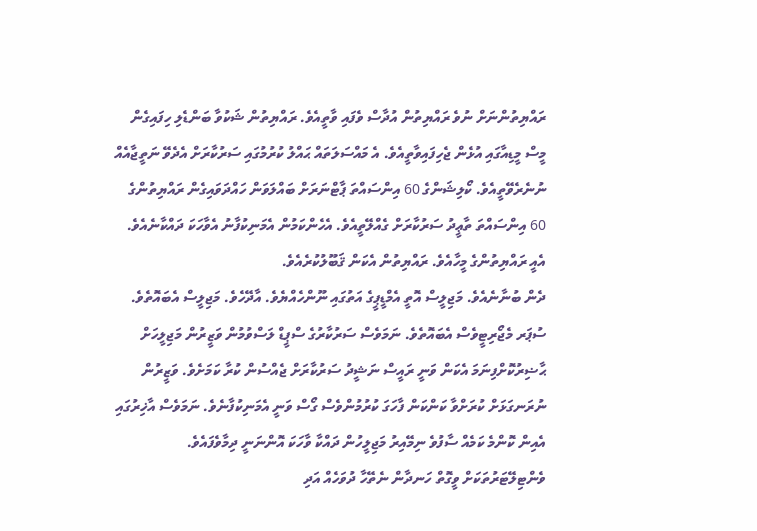ރައްޔިތުންނަށް ނުވެ ރައްޔިތުން އުދާސް ވެފައި ވާތީއެވެ. ރައްޔިތުން ޝަކުވާ ބަންޑެލި ހިފައިގެން މީސް މީޑިއާގައި އުޅެން ޖެހިފައިވާތީއެވެ. އެ މައްސަލަތައް ޙައްލު ކުރުމުގައި ސަރުކާރަށް އެދެވޭ ނަތީޖާއެއް ނުނެރެވޭތީއެވެ. ކޯލިޝަންގެ 60 އިންސައްތަ ޕާޓްނަރަށް ބައްލަވަން ހައްދަވައިގެން ރައްޔިތުންގެ 60 އިންސައްތަ ތާޢީދު ސަރުކާރަށް ގެއްލޭތީއެވެ. އެހެންކަމުން އެމަނިކުފާނު އެވާހަކަ ދައްކާނެއެވެ. އެއީ ރައްޔިތުންގެ މީހާއެވެ. ރައްޔިތުން އެކަން ޤަބޫލުކުރެއެވެ.
ދެން ބުނާނެއެވެ. މަޖިލީސް އޮތީ އެމްޑީޕީގެ އަތުގައި ނޫންހެއްޔެވެ. އާދޭހެވެ. މަޖިލީސް އެބައޮތެވެ. ސުޕަރ މެޖޯރިޓީވެސް އެބައޮތެވެ. ނަމަވެސް ސަރުކާރުގެ ސްޕީޑް ލަސްވުމުން ވަޒީރުން މަޖިލީހަށް ޙާޟިރުކޮށްފިނަމަ އެކަން ވަނީ ރައީސް ނަޝީދު ސަރުކާރަށް ޖެއްސުން ކުރާ ކަމަށެވެ. ވަޒީރުން ނުރަނގަޅަށް ކުރަށްވާ ކަންކަން ފާހަގަ ކުރުމުންވެސް ގޯސް ވަނީ އެމަނިކުފާނެވެ. ނަމަވެސް އާޚިރުގައި އެއިން ކޮންމެ ކަމެއް ސާފުވެ ނިމޭއިރު މަޖިލީހުން ދައްކާ ވާހަކަ އޮންނަނީ ދިމާވެފައެވެ. ވެންޓިލޭޓަރުތަކަށް ވީގޮތް ހަނދާން ނެތޭހާ ދުވަހެއް އަދި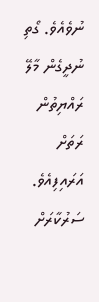ނުވެއެވެ. ގޯތި ނުދީގެން މާލޭ ރައްޔިތުން ރަތަށް އަރައިފިއެވެ. ސަރުކާރަށް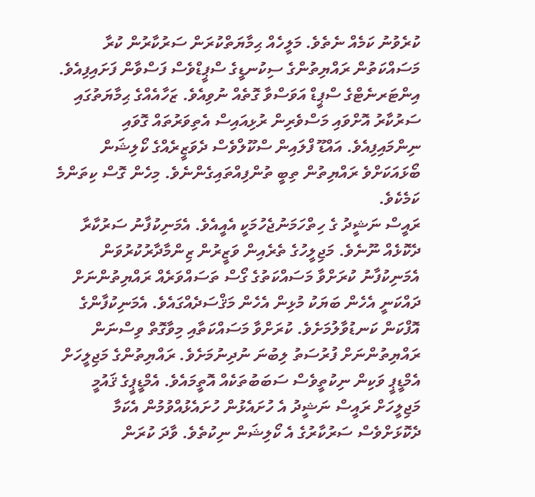ކުރެވުނު ކަމެއް ނެތެވެ. މަލީހެއް ޙިމާޔަތްކުރަން ސަރުކާރުން ކުރާ މަސައްކަތުން ރައްޔިތުންގެ ސިކުނޑީގެ ސްޕީޑްވެސް ފަސްވާން ފަށައިފިއެވެ. އިންޓަރނެޓްގެ ސްޕީޑް އަވަސްވާ ގޮތެއް ނުވިއެވެ. ޒަހާއެއްގެ ޙިމާޔަތުގައި ސަރުކާރު އޮށްވައި މަސްވެރިން ރުޅިއައިސް އެތިވަރުތައް ގޮވައި ނިންމައިފިއެވެ. އައްޑޫ ފްލައިން ސްކޫލްވެސް ދެވަޒީރެއްގެ ކޯލިޝަން ބޯޅައަކަށްވެ ރައްޔިތުން ތިބީ ތުންފިއްތައިގެންނެވެ. މިހެން ގޮސް ކިތަންމެ ކަމެކެވެ.
ރައީސް ނަޝީދު ގެ ހިތްހަމަނުޖެހުމަކީ އެއީއެވެ. އެމަނިކުފާނު ސަރުކާރާ ދެކޮޅެއް ނޫނެވެ. މަޖިލީހުގެ ތެރެއިން ވަޒީރުން ޒިންމާދާރުކުރުވަން އެމަނިކުފާނު ކުރަށްވާ މަސައްކަތުގެ ގޯސް ތަސައްވަރެއް ރައްޔިތުންނަށް ދައްކަނީ އެހެން ބަޔަކު މުޅިން އެހެން މަޤްސަދެއްގައެވެ. އެމަނިކުފާންގެ އޮފްކަން ކަނޑުވާލުމަށެވެ. ކުރަށްވާ މަސައްކަތާއި މިވާގޮތް ވިސްނަން ރައްޔިތުންނަށް ފުރުސަތު ލިބުނަ ނުދިނުމަށެވެ. ރައްޔިތުންގެ މަޖިލީހަށް އެމްޑީޕީ ވަކިން ނިކުތީވެސް ސަބަބުތަކެއް އޮތީމައެވެ. އެމްޑީޕީގެ ޤައުމީ މަޖިލީހަށް ރައީސް ނަޝީދު އެ ހުށައެޅުން ހުށައެޅުއްވުމުން އެކަމާ ދެކޮޅަށްވެސް ސަރުކާރުގެ އެ ކޯލިޝަން ނިކުތެވެ. ވާދަ ކުރަން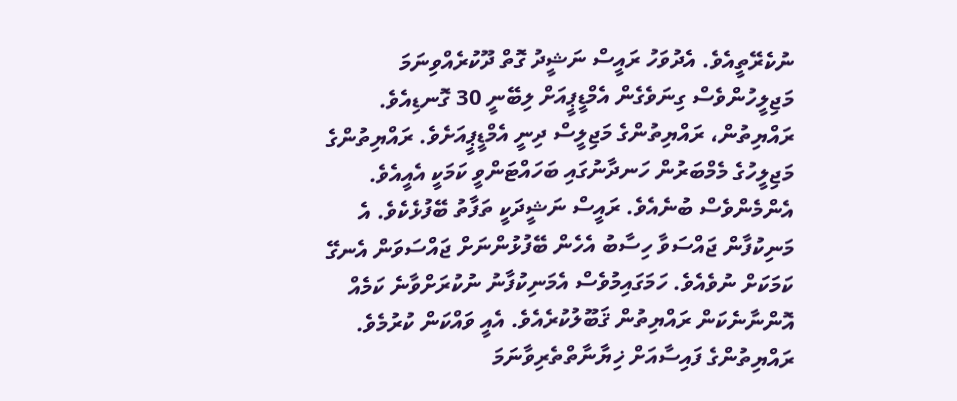ނުކެރޭތީއެވެ. އެދުވަހު ރައީސް ނަޝީދު ގޮތް ދޫކުރެއްވިނަމަ މަޖިލީހުންވެސް ގިނަވެގެން އެމްޑީޕީއަށް ލިބޭނީ 30 ގޮނޑިއެވެ. ރައްޔިތުން، ރައްޔިތުންގެ މަޖިލީސް ދިނީ އެމްޑީޕީއަށެވެ. ރައްޔިތުންގެ މަޖިލީހުގެ މެމްބަރުން ހަނދާނުގައި ބަހައްޓަންވީ ކަމަކީ އެއީއެވެ.
އެންމެންވެސް ބުނެއެވެ. ރައީސް ނަޝީދަކީ ތަފާތު ބޭފުޅެކެވެ. އެ މަނިކުފާން ޖައްސަވާ ހިސާބު އެހެން ބޭފުޅުންނަށް ޖައްސަވަން އެނގޭ ކަމަކަށް ނުވެއެވެ. ހަމަގައިމުވެސް އެމަނިކުފާނު ނުކުރަށްވާނެ ކަމެއް އޮންނާނެކަން ރައްޔިތުން ޤަބޫލުކުރެއެވެ. އެއީ ވައްކަން ކުރުމެވެ. ރައްޔިތުންގެ ފައިސާއަށް ޚިޔާނާތްތެރިވާނަމަ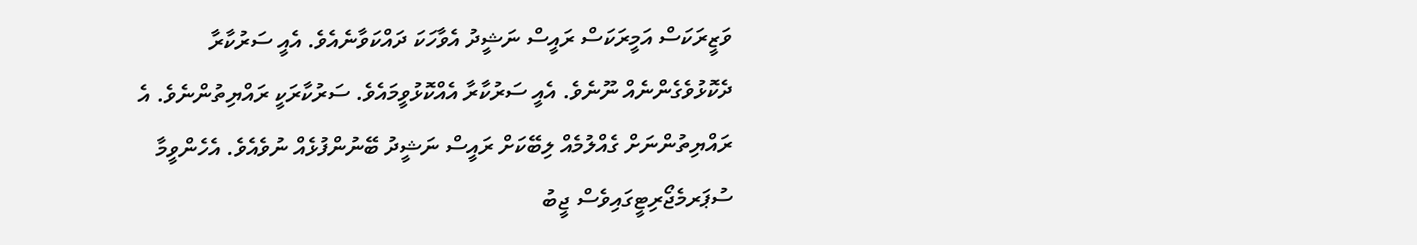ވަޒީރަކަސް އަމީރަކަސް ރައީސް ނަޝީދު އެވާހަކަ ދައްކަވާނެއެވެ. އެއީ ސަރުކާރާ ދެކޮޅުވެގެންނެއް ނޫނެވެ. އެއީ ސަރުކާރާ އެއްކޮޅުވީމައެވެ. ސަރުކާރަކީ ރައްޔިތުންނެވެ. އެ ރައްޔިތުންނަށް ގެއްލުމެއް ލިބޭކަށް ރައީސް ނަޝީދު ބޭނުންފުޅެއް ނުވެއެވެ. އެހެންވީމާ ސުޕަރމެޖޯރިޓީގައިވެސް ޖީބު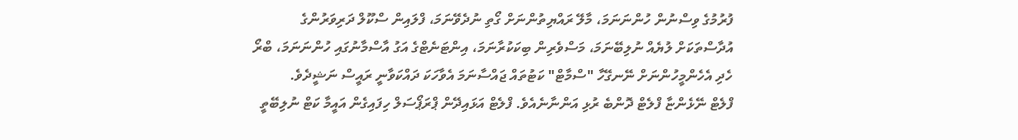ފުރުމުގެ ވިސްނުން ހުންނަނަމަ، މާލޭ ރައްޔިތުންނަށް ގޯތި ނުދެވޭނަމަ، ފްލައިން ސްކޫލް ދަރިވަރުންގެ އުދާސްތަކަށް ލުޔެއް ނުލިބޭނަމަ، މަސްވެރިން ބިކަކުރާނަމަ، އިންޓަނެޓްގެ އަގު އާސްމާނުގައި ހުންނަނަމަ، ބްރޯ ހެދި އެހެންމީހުންނަށް ނޭނގޭހާ "ސްމާޓް" ކަޓުތައް ޖައްސާނަމަ އެވާހަކަ ދައްކަވާނީ ރައީސް ނަޝީދެވެ.
ފްލެޓް ނޭޅެންޏާ ފްލެޓް ދޮންބެ ރުޅި އަންނާނެއެވެ. ފްލެޓް އަޅައިދޭން ޕްރަޕޯސަލް ހިފައިގެން އައީމާ ކަޓް ނުލިބޭތީ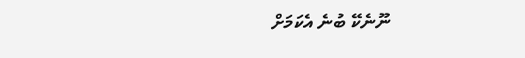ނޫނެކޭ ބުނެ އެކަމަށް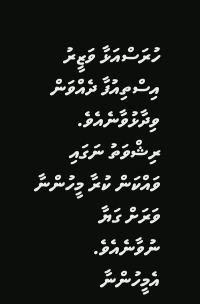ހުރަސްއަޅާ ވަޒީރު އިސްތިއުފާ ދެއްވަން ވިދާޅުވާނެއެވެ. ރިޝްވަތު ނަގައި ވައްކަން ކުރާ މީހުންނާ ވަރަށް ގަޔާ ނުވާނެއެވެ. އެމީހުންނާ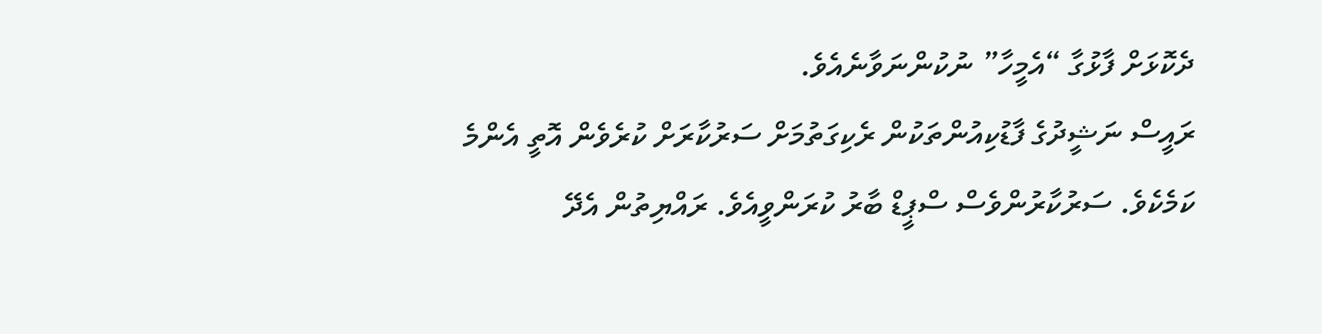ދެކޮޅަށް ފާޅުގާ “އެމީހާ” ނުކުންނަވާނެއެވެ.
ރައީސް ނަޝީދުގެ ފާޑުކިއުންތަކުން ރެކިގަތުމަށް ސަރުކާރަށް ކުރެވެން އޮތީ އެންމެ ކަމެކެވެ. ސަރުކާރުންވެސް ސްޕީޑް ބާރު ކުރަންވީއެވެ. ރައްޔިތުން އެދޭ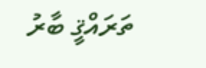ތަރައްޤީ ބާރު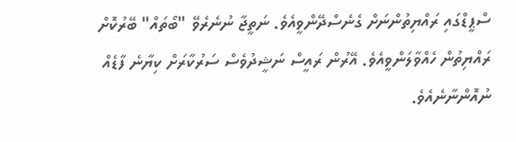ސްޕީޑްގައި ރައްޔިތުންނަށް ގެނެސްދޭންވީއެވެ. ނަތީޖާ ނުނެރެވޭ "ބޯތައް" ބޭރުކޮށް ރައްޔިތުން ހެއްވާލަންވީއެވެ. އޭރުން ރައީސް ނަޝީދުވެސް ސަރުކާރަށް ކިޔާނެ ފާޑެއް ނުއޮންނާނެއެވެ.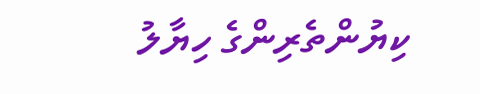ކިޔުންތެރިންގެ ހިޔާލު